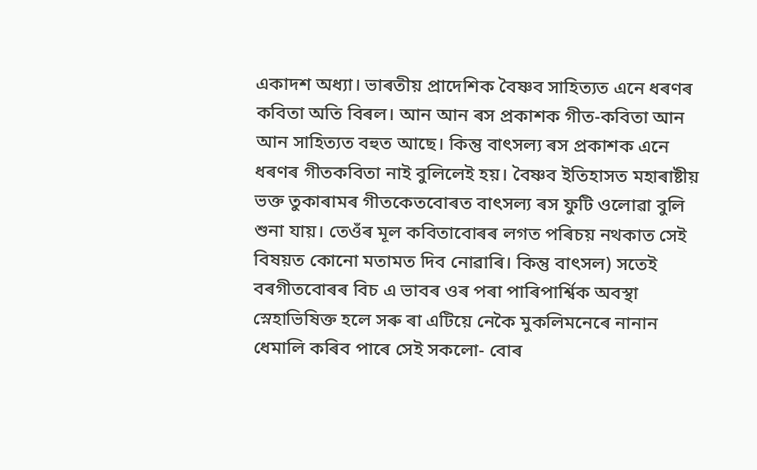একাদশ অধ্যা। ভাৰতীয় প্ৰাদেশিক বৈষ্ণব সাহিত্যত এনে ধৰণৰ কবিতা অতি বিৰল। আন আন ৰস প্ৰকাশক গীত-কবিতা আন আন সাহিত্যত বহুত আছে। কিন্তু বাৎসল্য ৰস প্ৰকাশক এনে ধৰণৰ গীতকবিতা নাই বুলিলেই হয়। বৈষ্ণব ইতিহাসত মহাৰাষ্টীয় ভক্ত তুকাৰামৰ গীতকেতবোৰত বাৎসল্য ৰস ফুটি ওলোৱা বুলি শুনা যায়। তেওঁৰ মূল কবিতাবোৰৰ লগত পৰিচয় নথকাত সেই বিষয়ত কোনো মতামত দিব নোৱাৰি। কিন্তু বাৎসল) সতেই বৰগীতবোৰৰ বিচ এ ভাবৰ ওৰ পৰা পাৰিপাৰ্শ্বিক অবস্থা স্নেহাভিষিক্ত হলে সৰু ৰা এটিয়ে নেকৈ মুকলিমনেৰে নানান ধেমালি কৰিব পাৰে সেই সকলো- বোৰ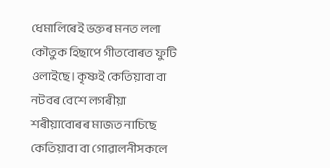ধেমালিৰেই ভক্তৰ মনত ললা কৌতুক হিছাপে গীতবোৰত ফুটি ওলাইছে। কৃষ্ণই কেতিয়াবা বা নটবৰ বেশে লগৰীয়া শৰীয়াবোৰৰ মাজত নাচিছে কেতিয়াবা বা গোৱালনীসকলে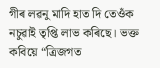গীৰ লৱনু মাদি হাত দি তেওঁক নচুৱাই তৃপ্তি লাভ কৰিছে। ভক্ত কবিয়ে “ত্ৰিজগত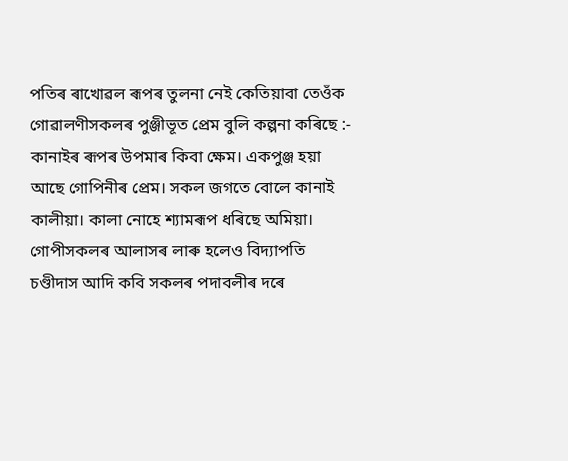পতিৰ ৰাখোৱল ৰূপৰ তুলনা নেই কেতিয়াবা তেওঁক গোৱালণীসকলৰ পুঞ্জীভূত প্ৰেম বুলি কল্পনা কৰিছে :- কানাইৰ ৰূপৰ উপমাৰ কিবা ক্ষেম। একপুঞ্জ হয়া আছে গোপিনীৰ প্ৰেম। সকল জগতে বোলে কানাই কালীয়া। কালা নোহে শ্যামৰূপ ধৰিছে অমিয়া। গোপীসকলৰ আলাসৰ লাৰু হলেও বিদ্যাপতি চণ্ডীদাস আদি কবি সকলৰ পদাবলীৰ দৰে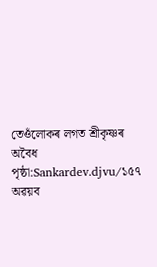তেওঁলোকৰ লগত শ্ৰীকৃষ্ণৰ অবৈধ
পৃষ্ঠা:Sankardev.djvu/১৫৭
অৱয়ব